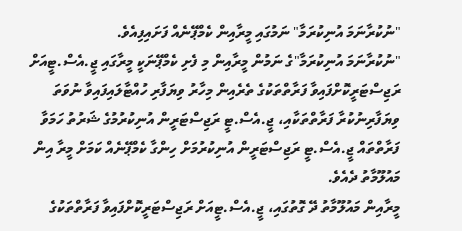"ނުކުރާނަމަ އުނިކުރަމާ" ނަމުގައި މީރާއިން ކެމްޕޭނެއް ފަށައިފިއެވެ.
"ނުކުރާނަމަ އުނިކުރަމާ"ގެ ނަމުން މީރާއިން މި ފެށި ކެމްޕޭނަކީ މީރާގައި ޖީ.އެސް.ޓީއަށް ރަޖިސްޓަރީކޮށްފައިވާ ފަރާތްތަކުގެ ތެރެއިން މިހާރު ވިޔަފާރި ހުއްޓާލައިފައިވާ ނުވަތަ ވިޔަފާރިނުކުރާ ފަރާތްތަކާއި، ޖީ.އެސް.ޓީ ރަޖިސްޓަރީން އުނިކުރުމުގެ ޝަރުތު ހަމަވާ ފަރާތްތައް ޖީ.އެސް.ޓީ ރަޖިސްޓަރީން އުނިކުރުމަށް ހިންގާ ކެމްޕޭނެއް ކަމަށް މީރާ އިން މައުލޫމާތު ދެއެވެ.
މީރާއިން މައުލޫމާތު ދޭ ގޮތުގައި، ޖީ.އެސް.ޓީއަށް ރަޖިސްޓަރީކޮށްފައިވާ ފަރާތްތަކުގެ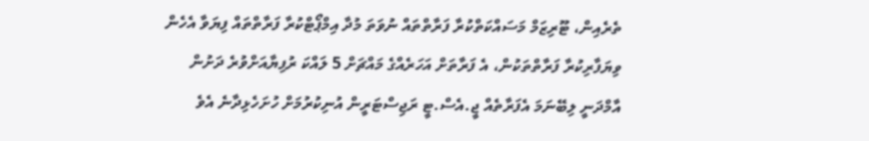ތެރެއިން، ޓޫރިޒަމް މަސައްކަތްކުރާ ފަރާތްތައް ނުވަތަ މުދާ އިމްޕޯޓްކުރާ ފަރާތްތައް ފިޔަވާ އެހެން ވިޔަފާރިކުރާ ފަރާތްތަކުން، އެ ފަރާތަށް އަހަރެއްގެ މައްޗަށް 5 ލައްކަ ރުފިޔާއަށްވުރެ ދަށުން އާމްދަނީ ލިބޭނަމަ އެފަރާތެއް ޖީ.އެސް.ޓީ ރަޖިސްޓަރީން އުނިކުރުމަށް ހުށަހެޅިދާނެ އެވެ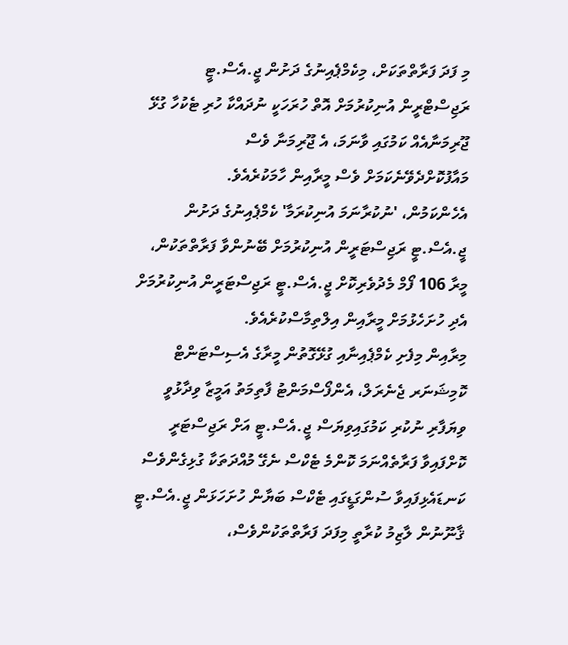މި ފަދަ ފަރާތްތަކަށް، މިކެމްޕެއިނުގެ ދަށުން ޖީ.އެސް.ޓީ ރަޖިސްޓްރީން އުނިކުރުމަށް އޮތް ހުރަހަކީ ނުދައްކާ ހުރި ޓެކުހާ ގުޅޭ ޖޫރިމަނާއެއް ކަމުގައި ވާނަމަ، އެ ޖޫރިމަނާ ވެސް މައާފުކޮށްދެވޭނެކަމަށް ވެސް މީރާއިން ހާމަކުރެއެވެ.
އެހެންކަމުން، 'ނުކުރާނަމަ އުނިކުރަމާ' ކެމްޕެއިނުގެ ދަށުން ޖީ.އެސް.ޓީ ރަޖިސްޓަރީން އުނިކުރުމަށް ބޭނުންވާ ފަރާތްތަކުން، މީރާ 106 ފޯމް މެދުވެރިކޮށް ޖީ.އެސް.ޓީ ރަޖިސްޓަރީން އުނިކުރުމަށް އެދި ހުށަހެޅުމަށް މީރާއިން އިލްތިމާސްކުރެއެވެ.
މިރާއިން މިފެށި ކެމްޕެއިނާއި ގުޅޭގޮތުން މީރާގެ އެސިސްޓަންޓް ކޮމިޝަނަރ ޖެނެރަލް، އެންފޯސްމަންޓު ފާތިމަތު އަމީޒާ ވިދާޅުވީ ވިޔަފާރި ނުކުރި ކަމުގައިވިޔަސް ޖީ.އެސް.ޓީ އަށް ރަޖިސްޓަރީ ކޮށްފައިވާ ފަރާތެއްނަމަ ކޮންމެ ޓެކްސް ނެގޭ މުއްދަތަކާ ގުޅިގެންވެސް ކަނޑައެޅިފައިވާ ސުންގަޑީގައި ޓެކްސް ބަޔާން ހުށަހަޅަން ޖީ.އެސް.ޓީ ޤާނޫނުން ލާޒިމު ކުރާތީ މިފަދަ ފަރާތްތަކުންވެސް،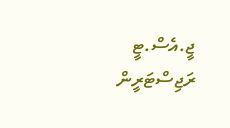ޖީ.އެސް.ޓީ ރަޖިސްޓަރީން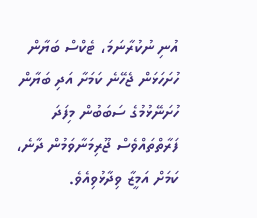އުނި ނުކުރާނަމަ، ޓެކްސް ބަޔާން ހުށަހަޅަން ޖެހޭނެ ކަމަށާ އަދި ބަޔާން ހުށަނޭޅުމުގެ ސަބަބުން މިފަދަ ފަރާތްތައްވެސް ޖޫރިމަނާވަމުން ދާނެ، ކަމަށް އަމީޒާ ވިދާޅުވިއެވެ.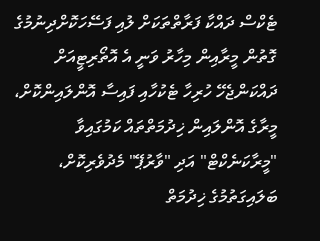ޓެކްސް ދައްކާ ފަރާތްތަކަށް ލުއި ފަސޭހަކޮށްދިނުމުގެ ގޮތުން މީރާއިން މިހާރު ވަނީ އެ އޮތޯރިޓީއަށް ދައްކަންޖެހޭ ހުރިހާ ޓެކުހާއި ފައިސާ އޮންލައިންކޮށް، މީރާގެ އޮންލައިން ޚިދުމަތްތައް ކަމުގައިވާ "މީރާކަނެކްޓް" އަދި "ވާރުޕޭ" މެދުވެރިކޮށް، ބަލައިގަތުމުގެ ޚިދުމަތް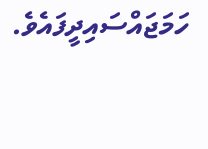ހަމަޖައްސައިދީފައެވެ.